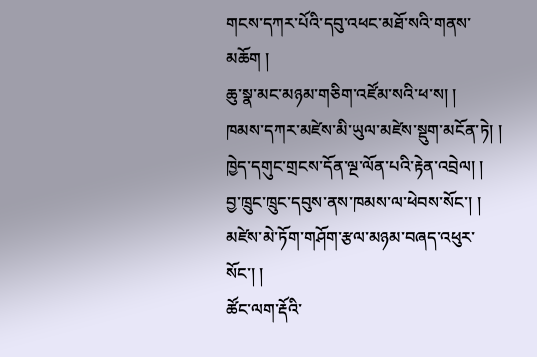གངས་དཀར་པོའི་དབུ་འཕང་མཐོ་སའི་གནས་མཆོག །
ཆུ་སྣ་མང་མཉམ་གཅིག་འཛོམ་སའི་ཕ་ས། །
ཁམས་དཀར་མཛེས་མི་ཡུལ་མཛེས་སྡུག་མངོན་ཏེ། །
ཁྱེད་དགུང་གྲངས་དོན་ལྔ་ལོན་པའི་རྟེན་འབྲེལ། །
བྱ་ཁྲུང་ཁྲུང་དབུས་ནས་ཁམས་ལ་ཕེབས་སོང་། །
མཛེས་མེ་ཏོག་གཤོག་རྩལ་མཉམ་བཞད་འཕུར་སོང་། །
ཚོང་ལག་རྡོའི་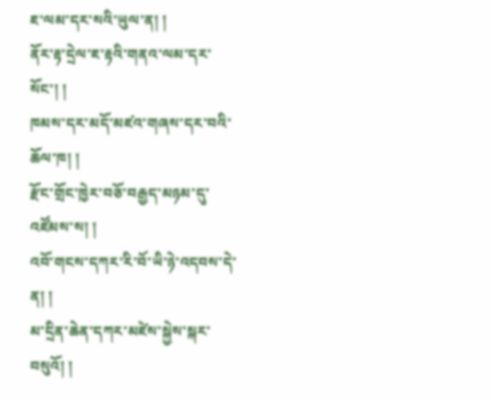ཇ་ལམ་དར་སའི་ཡུལ་ན། །
ནོར་རྟ་དྲེལ་ཇ་རྟའི་གནའ་ལམ་དར་སོང་། །
ཁམས་དར་མདོ་མཛའ་གཞས་དར་བའི་ཆོལ་ཁ། །
རྫོང་གྲོང་ཁྱེར་བཅོ་བརྒྱད་མཉམ་དུ་འཛོམས་ས། །
འབོ་གངས་དཀར་རི་བོ་ཡི་ཉེ་འདབས་དེ་ན། །
མ་དྲིན་ཆེན་དཀར་མཛེས་སྐྱེས་སྐར་བསུའོ། །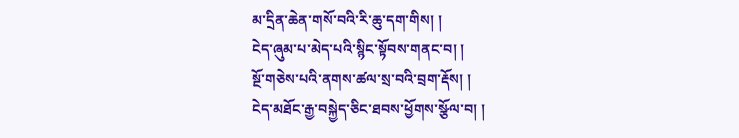མ་དྲིན་ཆེན་གསོ་བའི་རི་ཆུ་དག་གིས། །
ངེད་ཞུམ་པ་མེད་པའི་སྙིང་སྟོབས་གནང་བ། །
སྔོ་གཅེས་པའི་ནགས་ཚལ་སྲ་བའི་བྲག་རྡོས། །
ངེད་མཐོང་རྒྱ་བསྐྱེད་ཅིང་ཐབས་ཕྱོགས་སྩོལ་བ། །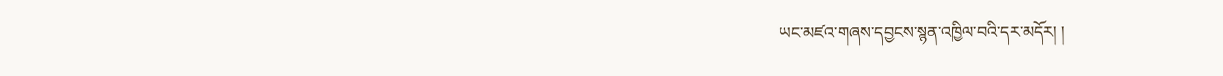ཡང་མཛའ་གཞས་དབྱངས་སྙན་འཁྱིལ་བའི་དར་མདོར། །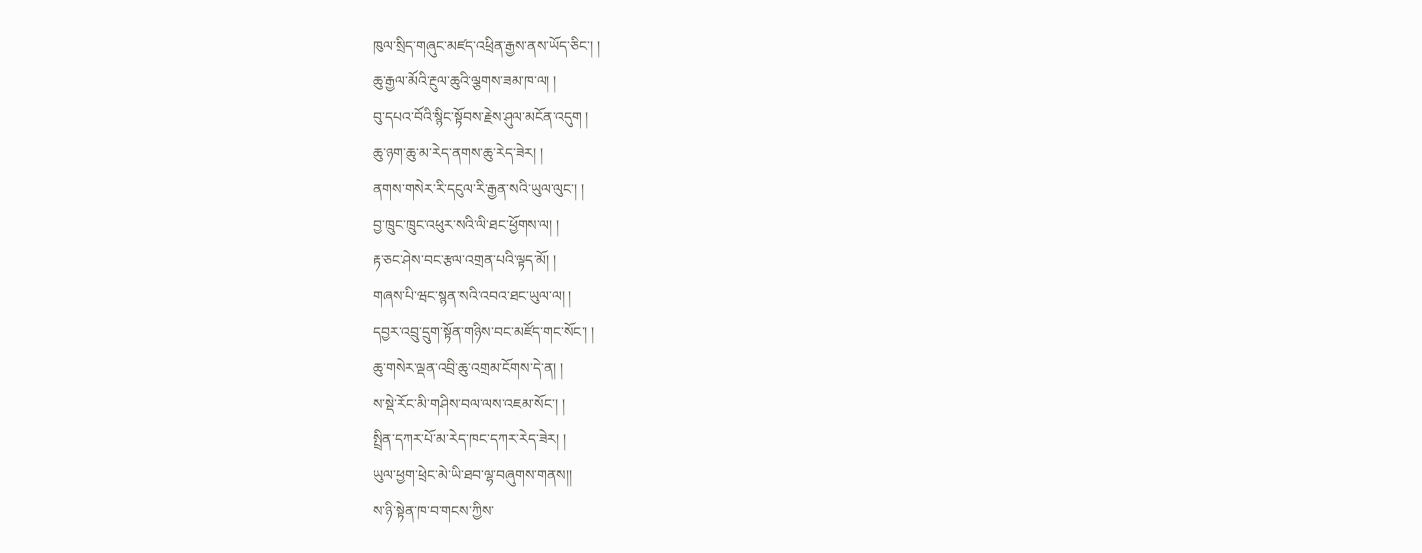ཁུལ་སྲིད་གཞུང་མཛད་འཕྲིན་རྒྱས་ནས་ཡོད་ཅིང་། །
ཆུ་རྒྱལ་མོའི་རྔུལ་ཆུའི་ལྕགས་ཟམ་ཁ་ལ། །
བུ་དཔའ་བོའི་སྙིང་སྟོབས་རྗེས་ཤུལ་མངོན་འདུག །
ཆུ་ཉག་ཆུ་མ་རེད་ནགས་ཆུ་རེད་ཟེར། །
ནགས་གསེར་རི་དངུལ་རི་རྒྱན་སའི་ཡུལ་ལུང་། །
བྱ་ཁྲུང་ཁྲུང་འཕུར་སའི་ལི་ཐང་ཕྱོགས་ལ། །
རྟ་ཅང་ཤེས་བང་རྩལ་འགྲན་པའི་ལྟད་མོ། །
གཞས་པི་ཝང་སྙན་སའི་འབའ་ཐང་ཡུལ་ལ། །
དབྱར་འབྲུ་དྲུག་སྟོན་གཉིས་བང་མཛོད་གང་སོང་། །
ཆུ་གསེར་ལྡན་འབྲི་ཆུ་འགྲམ་ངོགས་དེ་ན། །
ས་སྡེ་རོང་མི་གཤིས་བལ་ལས་འཇམ་སོང་། །
སྤྲིན་དཀར་པོ་མ་རེད་ཁང་དཀར་རེད་ཟེར། །
ཡུལ་ཕྱག་ཕྲེང་མེ་ཡི་ཐབ་ལྷ་བཞུགས་གནས།།
ས་ཉི་སྟེན་ཁ་བ་གངས་ཀྱིས་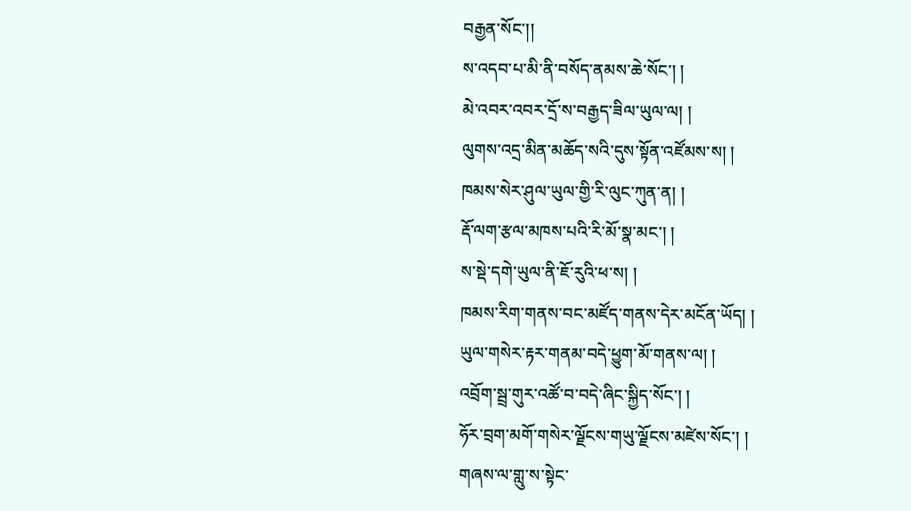བརྒྱན་སོང་།།
ས་འདབ་པ་མི་ནི་བསོད་ནམས་ཆེ་སོང་། །
མེ་འབར་འབར་དྲོ་ས་བརྒྱད་ཟིལ་ཡུལ་ལ། །
ལུགས་འདྲ་མིན་མཆོད་སའི་དུས་སྟོན་འཛོམས་ས། །
ཁམས་སེར་ཤུལ་ཡུལ་གྱི་རི་ལུང་ཀུན་ན། །
རྡོ་ལག་རྩལ་མཁས་པའི་རི་མོ་སྣ་མང་། །
ས་སྡེ་དགེ་ཡུལ་ནི་ཇོ་རུའི་ཕ་ས། །
ཁམས་རིག་གནས་བང་མཛོད་གནས་དེར་མངོན་ཡོད། །
ཡུལ་གསེར་རྟར་གནམ་བདེ་ཕྱུག་མོ་གནས་ལ། །
འབྲོག་སྦྲ་གུར་འཚོ་བ་བདེ་ཞིང་སྐྱིད་སོང་། །
ཧོར་བྲག་མགོ་གསེར་ལྗོངས་གཡུ་ལྗོངས་མཛེས་སོང་། །
གཞས་ལ་གླུ་ས་སྟེང་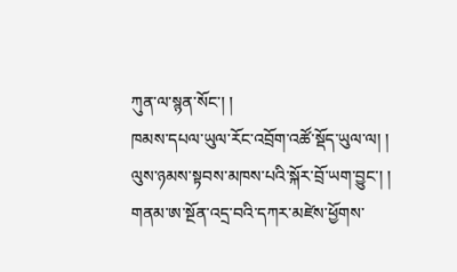ཀུན་ལ་སྙན་སོང་། །
ཁམས་དཔལ་ཡུལ་རོང་འབྲོག་འཚོ་སྡོད་ཡུལ་ལ། །
ལུས་ཉམས་སྟབས་མཁས་པའི་སྐོར་བྲོ་ཡག་བྱུང་། །
གནམ་ཨ་སྔོན་འདྲ་བའི་དཀར་མཛེས་ཕྱོགས་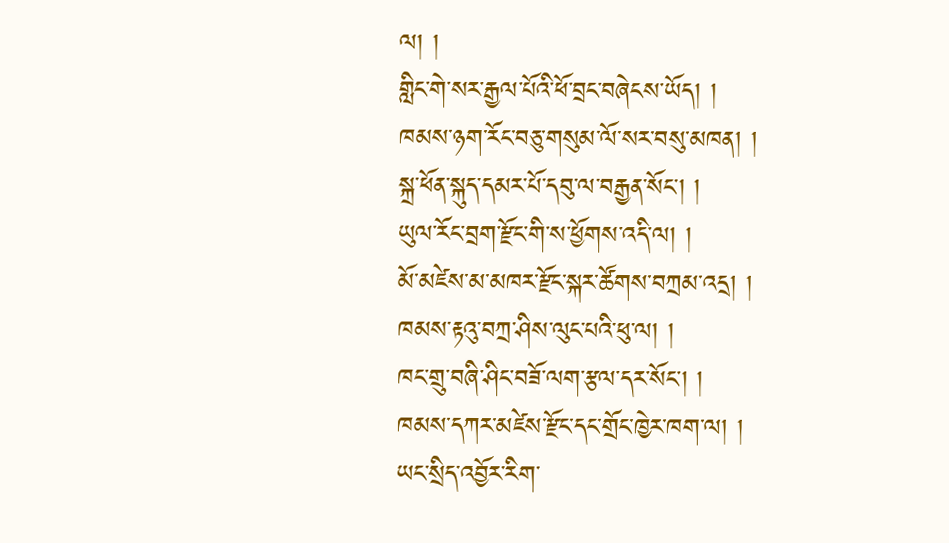ལ། །
གླིང་གེ་སར་རྒྱལ་པོའི་ཕོ་བྲང་བཞེངས་ཡོད། །
ཁམས་ཉག་རོང་བཅུ་གསུམ་ལོ་སར་བསུ་མཁན། །
སྐྲ་ཕོན་སྐུད་དམར་པོ་དབུ་ལ་བརྒྱན་སོང་། །
ཡུལ་རོང་བྲག་རྫོང་གི་ས་ཕྱོགས་འདི་ལ། །
མོ་མཛེས་མ་མཁར་རྫོང་སྐར་ཚོགས་བཀྲམ་འདྲ། །
ཁམས་རྟའུ་བཀྲ་ཤིས་ལུང་པའི་ཕུ་ལ། །
ཁང་གྲུ་བཞི་ཤིང་བཟོ་ལག་རྩལ་དར་སོང་། །
ཁམས་དཀར་མཛེས་རྫོང་དང་གྲོང་ཁྱེར་ཁག་ལ། །
ཡང་སྲིད་འབྱོར་རིག་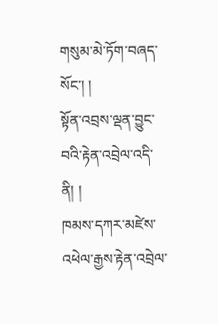གསུམ་མེ་ཏོག་བཞད་སོང་། །
སྟོན་འབྲས་ལྡན་བྱུང་བའི་རྟེན་འབྲེལ་འདི་ནི། །
ཁམས་དཀར་མཛེས་འཕེལ་རྒྱས་རྟེན་འབྲེལ་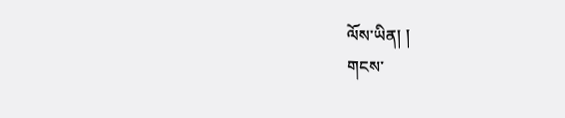ལོས་ཡིན། །
གངས་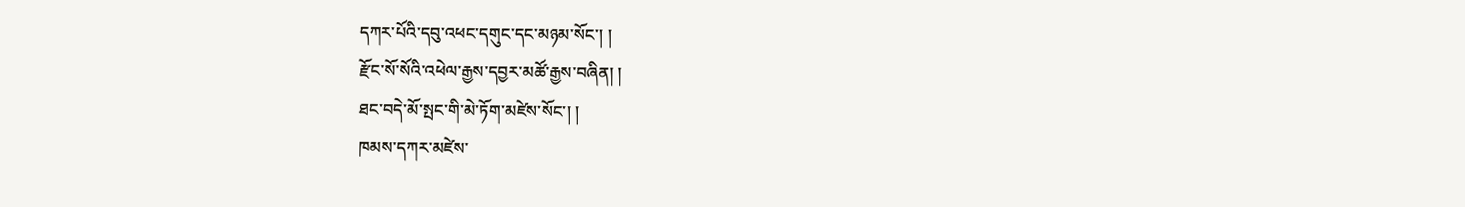དཀར་པོའི་དབུ་འཕང་དགུང་དང་མཉམ་སོང་། །
རྫོང་སོ་སོའི་འཕེལ་རྒྱས་དབྱར་མཚོ་རྒྱས་བཞིན། །
ཐང་བདེ་མོ་སྤང་གི་མེ་ཏོག་མཛེས་སོང་། །
ཁམས་དཀར་མཛེས་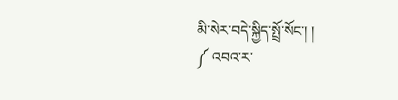མི་སེར་བདེ་སྐྱིད་སྤྲོ་སོང་། །
༼ འབའ་ར་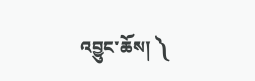འབྱུང་ཆོས། ༽